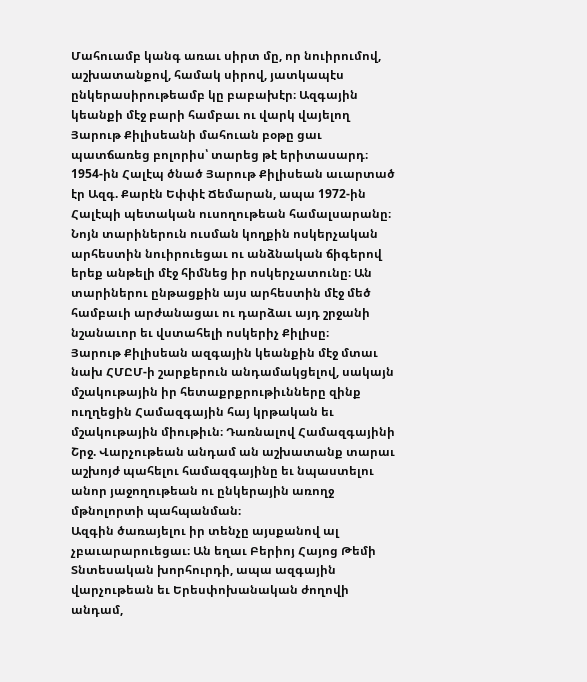Մահուամբ կանգ առաւ սիրտ մը, որ նուիրումով, աշխատանքով, համակ սիրով, յատկապէս ընկերասիրութեամբ կը բաբախէր։ Ազգային կեանքի մէջ բարի համբաւ ու վարկ վայելող Յարութ Քիլիսեանի մահուան բօթը ցաւ պատճառեց բոլորիս՝ տարեց թէ երիտասարդ։
1954-ին Հալէպ ծնած Յարութ Քիլիսեան աւարտած էր Ազգ. Քարէն Եփփէ Ճեմարան, ապա 1972-ին Հալէպի պետական ուսողութեան համալսարանը։
Նոյն տարիներուն ուսման կողքին ոսկերչական արհեստին նուիրուեցաւ ու անձնական ճիգերով երեք անթելի մէջ հիմնեց իր ոսկերչատունը։ Ան տարիներու ընթացքին այս արհեստին մէջ մեծ համբաւի արժանացաւ ու դարձաւ այդ շրջանի նշանաւոր եւ վստահելի ոսկերիչ Քիլիսը։
Յարութ Քիլիսեան ազգային կեանքին մէջ մտաւ նախ ՀՄԸՄ-ի շարքերուն անդամակցելով, սակայն մշակութային իր հետաքրքրութիւնները զինք ուղղեցին Համազգային հայ կրթական եւ մշակութային միութիւն։ Դառնալով Համազգայինի Շրջ. Վարչութեան անդամ ան աշխատանք տարաւ աշխոյժ պահելու համազգայինը եւ նպաստելու անոր յաջողութեան ու ընկերային առողջ մթնոլորտի պահպանման։
Ազգին ծառայելու իր տենչը այսքանով ալ չբաւարարուեցաւ։ Ան եղաւ Բերիոյ Հայոց Թեմի Տնտեսական խորհուրդի, ապա ազգային վարչութեան եւ Երեսփոխանական ժողովի անդամ,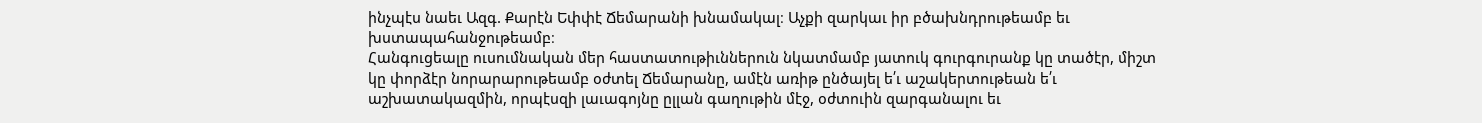ինչպէս նաեւ Ազգ. Քարէն Եփփէ Ճեմարանի խնամակալ։ Աչքի զարկաւ իր բծախնդրութեամբ եւ խստապահանջութեամբ։
Հանգուցեալը ուսումնական մեր հաստատութիւններուն նկատմամբ յատուկ գուրգուրանք կը տածէր, միշտ կը փորձէր նորարարութեամբ օժտել Ճեմարանը, ամէն առիթ ընծայել ե՛ւ աշակերտութեան ե՛ւ աշխատակազմին, որպէսզի լաւագոյնը ըլլան գաղութին մէջ, օժտուին զարգանալու եւ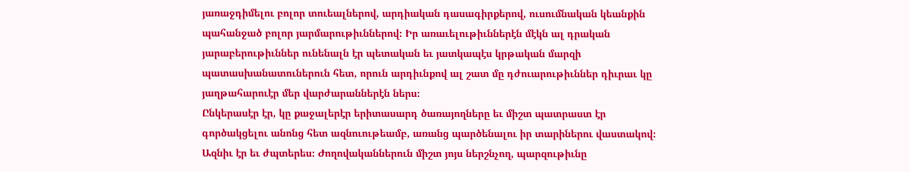յառաջդիմելու բոլոր տուեալներով, արդիական դասագիրքերով, ուսումնական կեանքին պահանջած բոլոր յարմարութիւններով։ Իր առաւելութիւններէն մէկն ալ դրական յարաբերութիւններ ունենալն էր պետական եւ յատկապէս կրթական մարզի պատասխանատուներուն հետ, որուն արդիւնքով ալ շատ մը դժուարութիւններ դիւրաւ կը յաղթահարուէր մեր վարժարաններէն ներս։
Ընկերասէր էր, կը քաջալերէր երիտասարդ ծառայողները եւ միշտ պատրաստ էր գործակցելու անոնց հետ ազնուութեամբ, առանց պարծենալու իր տարիներու վաստակով։ Ազնիւ էր եւ ժպտերես։ Ժողովականներուն միշտ յոյս ներշնչող, պարզութիւնը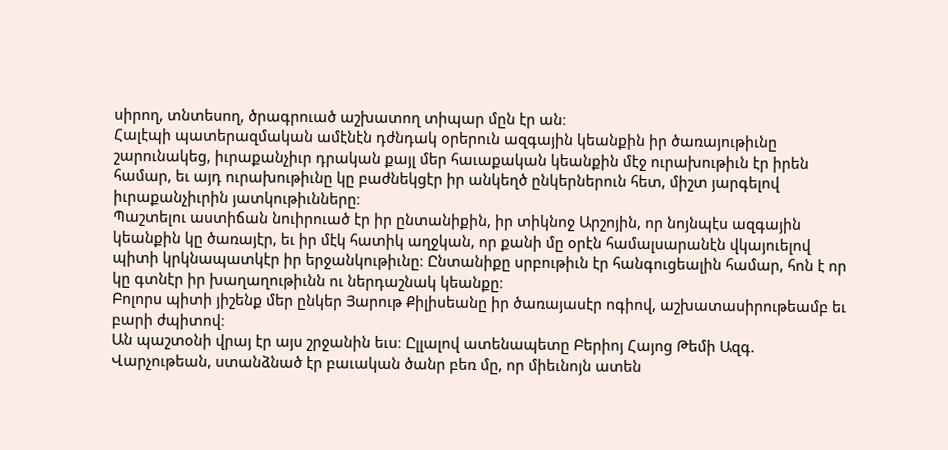սիրող, տնտեսող, ծրագրուած աշխատող տիպար մըն էր ան։
Հալէպի պատերազմական ամէնէն դժնդակ օրերուն ազգային կեանքին իր ծառայութիւնը շարունակեց, իւրաքանչիւր դրական քայլ մեր հաւաքական կեանքին մէջ ուրախութիւն էր իրեն համար, եւ այդ ուրախութիւնը կը բաժնեկցէր իր անկեղծ ընկերներուն հետ, միշտ յարգելով իւրաքանչիւրին յատկութիւնները։
Պաշտելու աստիճան նուիրուած էր իր ընտանիքին, իր տիկնոջ Արշոյին, որ նոյնպէս ազգային կեանքին կը ծառայէր, եւ իր մէկ հատիկ աղջկան, որ քանի մը օրէն համալսարանէն վկայուելով պիտի կրկնապատկէր իր երջանկութիւնը։ Ընտանիքը սրբութիւն էր հանգուցեալին համար, հոն է որ կը գտնէր իր խաղաղութիւնն ու ներդաշնակ կեանքը։
Բոլորս պիտի յիշենք մեր ընկեր Յարութ Քիլիսեանը իր ծառայասէր ոգիով, աշխատասիրութեամբ եւ բարի ժպիտով։
Ան պաշտօնի վրայ էր այս շրջանին եւս։ Ըլլալով ատենապետը Բերիոյ Հայոց Թեմի Ազգ. Վարչութեան, ստանձնած էր բաւական ծանր բեռ մը, որ միեւնոյն ատեն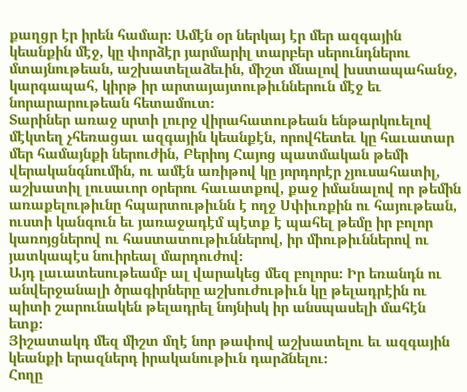քաղցր էր իրեն համար։ Ամէն օր ներկայ էր մեր ազգային կեանքին մէջ, կը փորձէր յարմարիլ տարբեր սերունդներու մտայնութեան, աշխատելաձեւին, միշտ մնալով խստապահանջ, կարգապահ, կիրթ իր արտայայտութիւններուն մէջ եւ նորարարութեան հետամուտ։
Տարիներ առաջ սրտի լուրջ վիրահատութեան ենթարկուելով մէկտեղ չհեռացաւ ազգային կեանքէն, որովհետեւ կը հաւատար մեր համայնքի ներուժին, Բերիոյ Հայոց պատմական թեմի վերականգնումին, ու ամէն առիթով կը յորդորէր չյուսահատիլ, աշխատիլ լուսաւոր օրերու հաւատքով, քաջ իմանալով որ թեմին առաքելութիւնը հպարտութիւնն է ողջ Սփիւռքին ու հայութեան, ուստի կանգուն եւ յառաջադէմ պէտք է պահել թեմը իր բոլոր կառոյցներով ու հաստատութիւններով, իր միութիւններով ու յատկապէս նուիրեալ մարդուժով։
Այդ լաւատեսութեամբ ալ վարակեց մեզ բոլորս։ Իր եռանդն ու անվերջանալի ծրագիրները աշխուժութիւն կը թելադրէին ու պիտի շարունակեն թելադրել նոյնիսկ իր անսպասելի մահէն ետք։
Յիշատակդ մեզ միշտ մղէ նոր թափով աշխատելու եւ ազգային կեանքի երազներդ իրականութիւն դարձնելու։
Հողը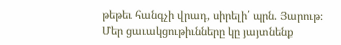թեթեւ հանգչի վրադ, սիրելի՛ պրն. Յարութ։ Մեր ցաւակցութիւնները կը յայտնենք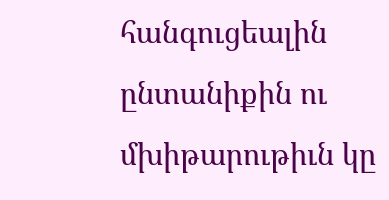հանգուցեալին ընտանիքին ու մխիթարութիւն կը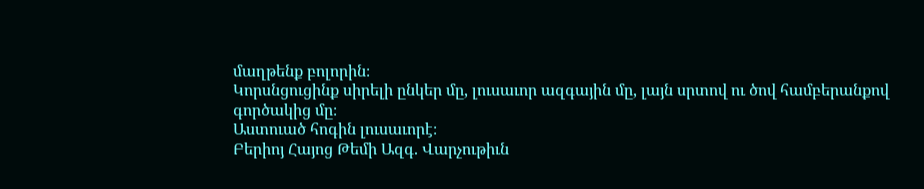մաղթենք բոլորին։
Կորսնցուցինք սիրելի ընկեր մը, լուսաւոր ազգային մը, լայն սրտով ու ծով համբերանքով գործակից մը։
Աստուած հոգին լուսաւորէ։
Բերիոյ Հայոց Թեմի Ազգ. Վարչութիւն